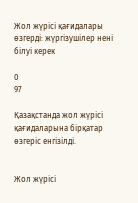Жол жүрісі қағидалары өзгерді: жүргізушілер нені білуі керек

0
97

Қазақстанда жол жүрісі қағидаларына бірқатар өзгеріс енгізілді.


Жол жүрісі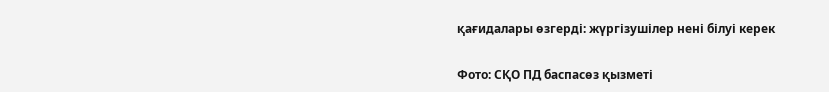қағидалары өзгерді: жүргізушілер нені білуі керек

Фото: СҚО ПД баспасөз қызметі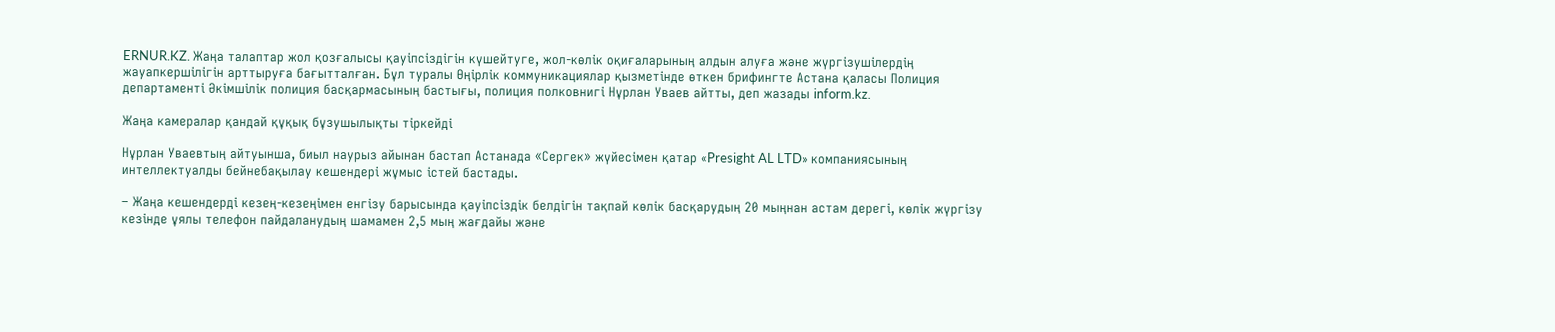ERNUR.KZ. Жаңа талаптар жол қозғалысы қауіпсіздігін күшейтуге, жол-көлік оқиғаларының алдын алуға және жүргізушілердің жауапкершілігін арттыруға бағытталған. Бұл туралы Өңірлік коммуникациялар қызметінде өткен брифингте Астана қаласы Полиция департаменті Әкімшілік полиция басқармасының бастығы, полиция полковнигі Нұрлан Уваев айтты, деп жазады inform.kz.

Жаңа камералар қандай құқық бұзушылықты тіркейді

Нұрлан Уваевтың айтуынша, биыл наурыз айынан бастап Астанада «Сергек» жүйесімен қатар «Presight AL LTD» компаниясының интеллектуалды бейнебақылау кешендері жұмыс істей бастады.

– Жаңа кешендерді кезең-кезеңімен енгізу барысында қауіпсіздік белдігін тақпай көлік басқарудың 20 мыңнан астам дерегі, көлік жүргізу кезінде ұялы телефон пайдаланудың шамамен 2,5 мың жағдайы және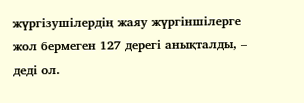жүргізушілердің жаяу жүргіншілерге жол бермеген 127 дерегі анықталды, – деді ол.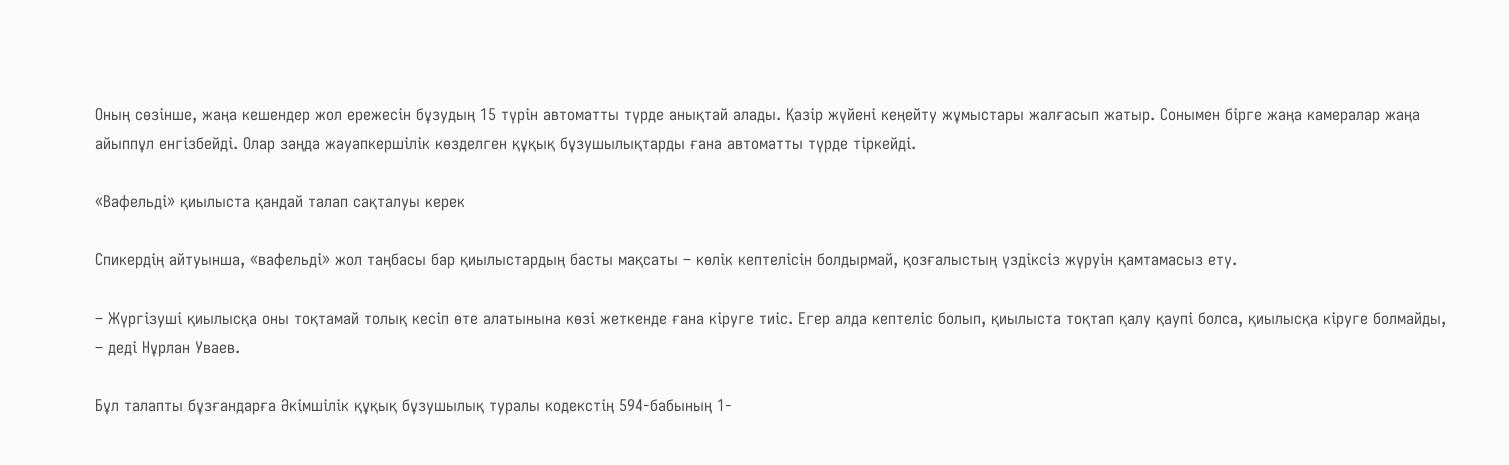Оның сөзінше, жаңа кешендер жол ережесін бұзудың 15 түрін автоматты түрде анықтай алады. Қазір жүйені кеңейту жұмыстары жалғасып жатыр. Сонымен бірге жаңа камералар жаңа айыппұл енгізбейді. Олар заңда жауапкершілік көзделген құқық бұзушылықтарды ғана автоматты түрде тіркейді.

«Вафельді» қиылыста қандай талап сақталуы керек

Спикердің айтуынша, «вафельді» жол таңбасы бар қиылыстардың басты мақсаты – көлік кептелісін болдырмай, қозғалыстың үздіксіз жүруін қамтамасыз ету.

– Жүргізуші қиылысқа оны тоқтамай толық кесіп өте алатынына көзі жеткенде ғана кіруге тиіс. Егер алда кептеліс болып, қиылыста тоқтап қалу қаупі болса, қиылысқа кіруге болмайды, – деді Нұрлан Уваев.

Бұл талапты бұзғандарға Әкімшілік құқық бұзушылық туралы кодекстің 594-бабының 1-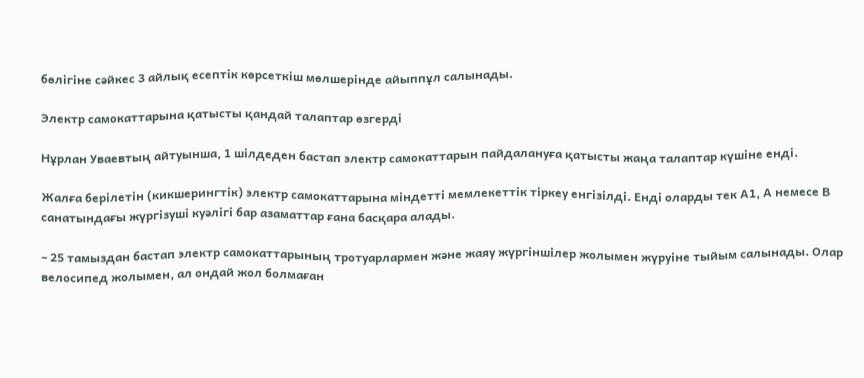бөлігіне сәйкес 3 айлық есептік көрсеткіш мөлшерінде айыппұл салынады.

Электр самокаттарына қатысты қандай талаптар өзгерді

Нұрлан Уваевтың айтуынша, 1 шілдеден бастап электр самокаттарын пайдалануға қатысты жаңа талаптар күшіне енді.

Жалға берілетін (кикшерингтік) электр самокаттарына міндетті мемлекеттік тіркеу енгізілді. Енді оларды тек А1, А немесе В санатындағы жүргізуші куәлігі бар азаматтар ғана басқара алады.

– 25 тамыздан бастап электр самокаттарының тротуарлармен және жаяу жүргіншілер жолымен жүруіне тыйым салынады. Олар велосипед жолымен, ал ондай жол болмаған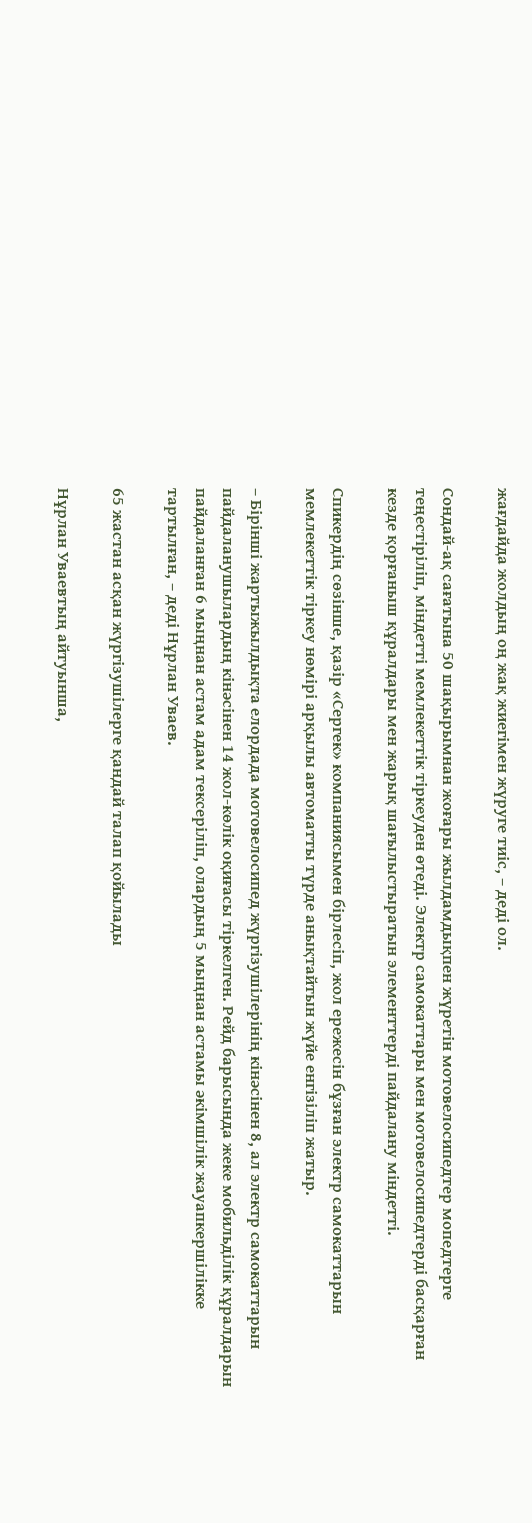жағдайда жолдың оң жақ жиегімен жүруге тиіс, – деді ол.

Сондай-ақ сағатына 50 шақырымнан жоғары жылдамдықпен жүретін мотовелосипедтер мопедтерге теңестіріліп, міндетті мемлекеттік тіркеуден өтеді. Электр самокаттары мен мотовелосипедтерді басқарған кезде қорғаныш құралдары мен жарық шағылыстыратын элементтерді пайдалану міндетті.

Спикердің сөзінше, қазір «Сергек» компаниясымен бірлесіп, жол ережесін бұзған электр самокаттарын мемлекеттік тіркеу нөмірі арқылы автоматты түрде анықтайтын жүйе енгізіліп жатыр.

– Бірінші жартыжылдықта елордада мотовелосипед жүргізушілерінің кінәсінен 8, ал электр самокаттарын пайдаланушылардың кінәсінен 14 жол-көлік оқиғасы тіркелген. Рейд барысында жеке мобильділік құралдарын пайдаланған 6 мыңнан астам адам тексеріліп, олардың 5 мыңнан астамы әкімшілік жауапкершілікке тартылған, – деді Нұрлан Уваев.

65 жастан асқан жүргізушілерге қандай талап қойылады

Нұрлан Уваевтың айтуынша,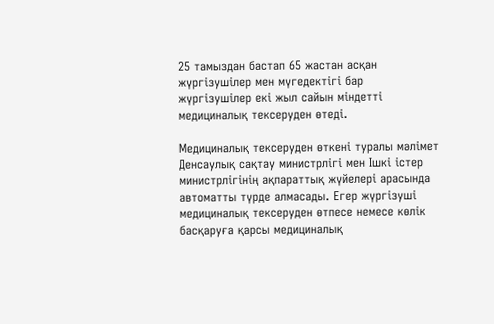25 тамыздан бастап 65 жастан асқан жүргізушілер мен мүгедектігі бар жүргізушілер екі жыл сайын міндетті медициналық тексеруден өтеді.

Медициналық тексеруден өткені туралы мәлімет Денсаулық сақтау министрлігі мен Ішкі істер министрлігінің ақпараттық жүйелері арасында автоматты түрде алмасады. Егер жүргізуші медициналық тексеруден өтпесе немесе көлік басқаруға қарсы медициналық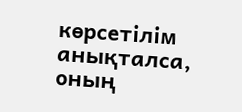көрсетілім анықталса, оның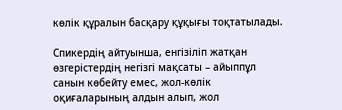көлік құралын басқару құқығы тоқтатылады.

Спикердің айтуынша, енгізіліп жатқан өзгерістердің негізгі мақсаты – айыппұл санын көбейту емес, жол-көлік оқиғаларының алдын алып, жол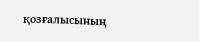қозғалысының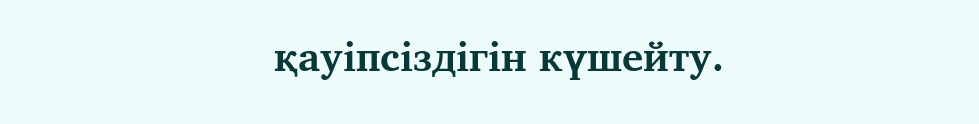қауіпсіздігін күшейту.